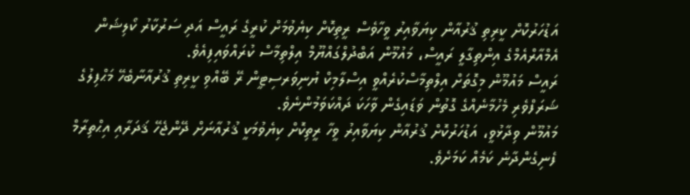އަޑުހަރުކޮށް ކީރިތި ޤުރުއާން ކިޔަވާއިރު ވީހާވެސް ރީތިކޮށް ކިޔެވުމަށް ކުރީގެ ރައީސް އަދި ސަރުކާރު ކޯލިޝަން އެމްއާރްއެމްގެ އިންތިގާލީ ރައީސް، މައުމޫން އަބްދުލްގައްޔޫމް އިލްތިމާސް ކުރައްވައިފިއެވެ.
ރައީސް މައުމޫން މިގޮތަށް އިލްތިމާސްކުރެއްވީ އިސްލާމިކް ޔުނިވަރސިޓީން ރޭ ބޭއްވި ކީރިތި ޤުރުއާނާބެހޭ މަޙްފިލުގެ ޝަރަފްވެރި މެހުމާނެއްގެ ގޮތުން ވަޑައިގެން ވާހަކަ ދައްކަވަމުންނެވެ.
މައުމޫން ވިދާޅުވީ، އަޑުހަރުކޮށް ޤުރުއާން ކިޔަވާއިރު ވީހާ ރީތިކޮށް ކިޔެވުމަކީ ޤުރުއާނަށް ދޭންޖެހޭ ޤަދަރާއި އިޙްތިރާމް ފެނިގެންދާނެ ކަމެއް ކަމަށެވެ.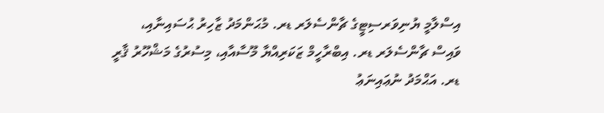އިސްލާމީ ޔުނިވަރސިޓީގެ ޗާންސެލަރ ޑރ. މުޙަންމަދު ޒާހިރު ޙުސައިނާއި، ވައިސް ޗާންސެލަރ ޑރ. އިބްރާހީމް ޒަކަރިއްޔާ މޫސާއާއި، މިސުރުގެ މަޝްހޫރު ޤާރީ ޑރ. އަޙްމަދު ނުޢައިނަޢު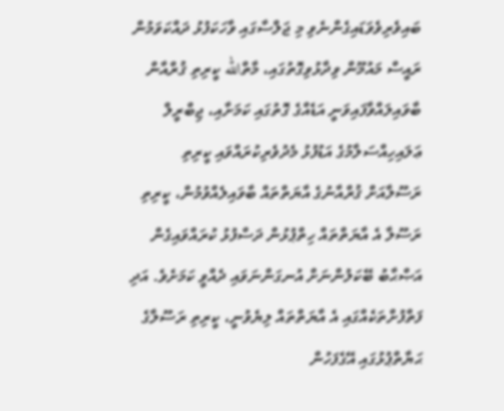ބައިވެރިވެވަޑައިގެންނެވި މި ޖަލްސާގައި ވާހަކަފުޅު ދައްކަވަމުން ރައީސް މައުމޫން ވިދާޅުވިގޮތުގައި، މާތްالله ކީރިތި ޤުރްއާން ބާވައިލައްވާފައިވަނީ އަޑެއްގެ ގޮތުގައި ކަމަށާއި، ޖިބްރީލް ޢަލައިހިއްސަލާމުގެ އަޑުފުޅު މެދުވެރިކުރައްވައި ކީރިތި ރަސޫލާއަށް ޤުރްއާނުގެ އާޔަތްތައް ބާވައިލެއްވުމުން، ކީރިތި ރަސޫލާ އެ އާޔަތްތައް ހިތްޕުޅުން ދަސްފުޅު ކުރައްވައިގެން އަޞްޙާބު ބޭކަލުންނަށް އުނގަންނަވައި ދެއްވީ ކަމަށެވެ. އަދި ފަތްފުށްތަކެއްގައި އެ އާޔަތްތައް ލިޔެވުނީ، ކީރިތި ރަސޫލާގެ ޙަޔާތްޕުޅުގައި އޭގެފަހުން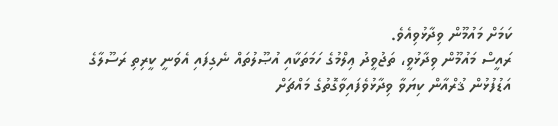ކަމަށް މައުމޫން ވިދާޅުވިއެވެ.
ރައީސް މައުމޫން ވިދާޅުވީ، ތަޖުވީދު ޢިލްމުގެ ހަމަތަކާއި އުޞޫލުތައް ނެގިފައި އެވަނީ ކީރިތި ރަސޫލާގެ އަޑުފުޅުން ޤުރްއާން ކިޔަވާ ވިދާޅުވެފައިވާގޮތުގެ މައްޗަށް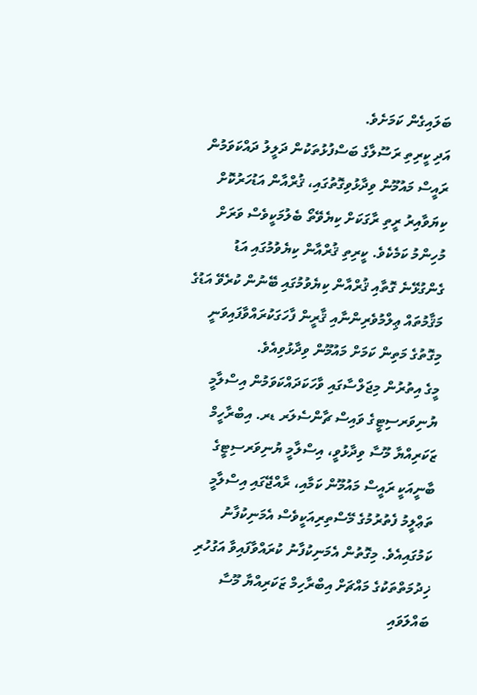ބަލައިގެން ކަމަށެވެ.
އަދި ކީރިތި ރަސޫލާގެ ބަސްފުޅުތަކުން ދަލީލު ދައްކަވަމުން ރައީސް މައުމޫން ވިދާޅުވިގޮތުގައި، ޤުރްއާން އަޑުހަރުކޮށް ކިޔަވާއިރު ރީތި ރާގަކަށް ކިޔެވޭތޯ ބެލުމަކީވެސް ވަރަށް މުހިންމު ކަމެކެވެ. ކީރިތި ޤުރްއާން ކިޔެވުމުގައި އަޑު ގެންގުޅޭނެ ގޮތާއި ޤުރްއާން ކިޔެވުމުގައި ބޭނުން ކުރެވޭ އަޑުގެ މަޤާމުތައް ޢިލްމުވެރިންނާއި ޤާރީން ފާހަގަކުރައްވާފައިވަނީ މިގޮތުގެ މަތިން ކަމަށް މައުމޫން ވިދާޅުވިއެވެ.
މީގެ އިތުރުން މިޖަލްސާގައި ވާހަކަދައްކަވަމުން އިސްލާމީ ޔުނިވަރސިޓީގެ ވައިސް ޗާންސެލަރ ޑރ. އިބްރާހީމް ޒަކަރިއްޔާ މޫސާ ވިދާޅުވީ، އިސްލާމީ ޔުނިވަރސިޓީގެ ބާނީއަކީ ރައީސް މައުމޫން ކަމާއި، ރާއްޖޭގައި އިސްލާމީ ތަޢްލީމު ފެތުރުމުގެ މޭސްތިރިއަކީވެސް އެމަނިކުފާނު ކަމުގައިއެވެ. މިގޮތުން އެމަނިކުފާނު ކުރައްވާފައިވާ އަގުހުރި ޚިދުމަތްތަކުގެ މައްޗަށް އިބްރާހިމް ޒަކަރިއްޔާ މޫސާ ބައްލަވައި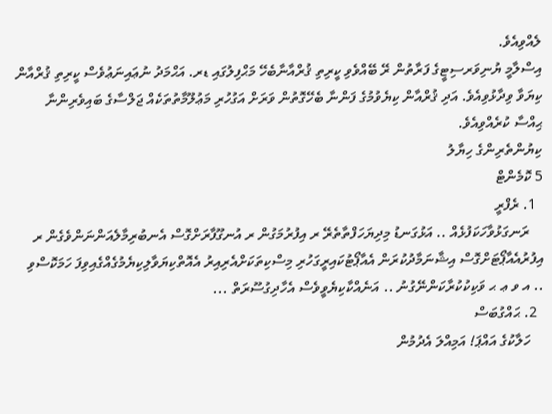ލެއްވިއެވެ.
އިސްލާމީ ޔުނިވަރސިޓީގެ ފަރާތުން ރޭ ބޭއްވެވި ކީރިތި ޤުރްއާނާބެހޭ މަޙްފިލުގައި ޑރ. އަޙްމަދު ނުޢައިނަޢުވެސް ކީރިތި ޤުރްއާން ކިޔަވާ ވިދާޅުވިއެވެ. އަދި ޤުރްއާން ކިޔެވުމުގެ ފަންނާ ބެހޭގޮތުން ވަރަށް އަގުހުރި މަޢުލޫމާތުތަކެއް ޖަލްސާގެ ބައިވެރިންނާ ޙިއްސާ ކުރެއްވިއެވެ.
ކިޔުންތެރިންގެ ހިޔާލު
5 ކޮމެންޓް
  1. ރެފްރީ
    ރަނގަޅުވާހަކަފުޅެއް .. އަޅުގަނޑު މިދިޔަހަފްތާތެރޭ ރ އިފުރުމަގުން ރ އުނގޫފާރަށްގޮސް އެނބުރިމާލެއަންނަންވެގެން ރ އިފުރުއެއާޕޯޓަށްގޮސް އިޝާނަމާދުކުރަން އެއާޕޯޓުކައިރީގަހުރި މިސްކިތަކަށްއެރިއިރު އެއޮތްކިޔަވާލިކިޔެމުގެއްގެއިވިފަ ހަމަކޮސްވި .. އ ވ ޢ ޙ ވަކިކުކުރާކަންނޭގުނު .. އަނެއްކާކިޔެވީވެސް އެހާދިގުސޫރަތް ...
  2. ޙައްގުބަސް
    ހަލާކުގެ އައްޕަ! އަމިއްލަ އެދުމުން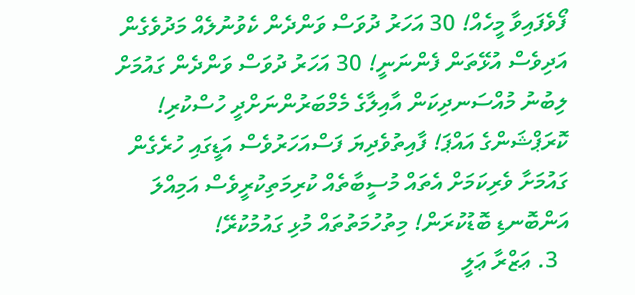ފޯވެފައިވާ މީހެއް! 30 އަހަރު ދުވަސް ވަންދެން ކެވުނުލެއް މަދުވެގެން އަދިވެސް އުޅޭތަން ފެންނަނީ! 30 އަހަރު ދުވަސް ވަންދެން ގައުމަށް ލިބުނު މުއްސަނދިކަން އާއިލާގެ މެމްބަރުންނަށްދީ ހުސްކުރި! ކޮރަޕްޝަންގެ އައްޕަ! ފާއިތުވެދިޔަ ފަސްއަހަރުވެސް އަޑީގައި ހުރެގެން ގައުމަށާ ވެރިކަމަށް އެތައް މުސީބާތެއް ކުރިމަތިކުރީވެސް އަމިއްލަ އަންބޮނޑި ބޮޑުކުރަން! މިތުހުމަތުތައް މުޅި ގައުމުކުރޭ!
  3. ޢަޒްރާ ޢަލީ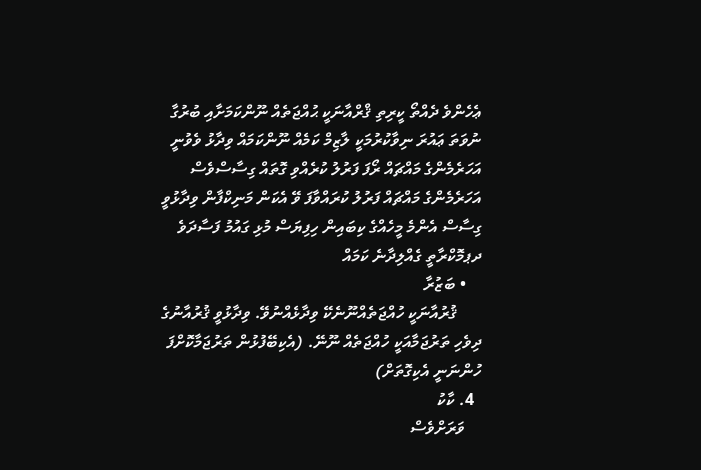ޢެހެންވެ ދެއްތޯ ކީރިތި ޤްރްއާނަކީ ޙުއްޖަތެއް ނޫންކަމަށާއި ބުރުގާ ނުވަތަ ޢައުރަ ނިވާކުރުމަކީ ލާޒިމް ކަމެއް ނޫންކަމައް ވިދާޅު ވެވުނީ އަހަރެމެންގެ މައްޗައް ރޯފަ ފަރުލު ކުރެއްވި ގޮތައް ގިސާސްވެސް އަހަރެމެންގެ މައްޗައް ފަރުލު ކުރައްވާފަ ވޭ އެކަން މަނިކްފާން ވިދާޅުވީ ގިސާސް އެންމެ މީހެއްގެ ކިބައިން ހިފިޔަސް މުޅި ގައުމު ފަސާދަވެ ދޕމޮކްރާތީ ގެއްލިދާނެ ކަމައް
    • ބަޒުރާ
      ޤުރުއާނަކީ ހުއްޖަތެއްނޫނެކޭ ވިދާޅެއްނުވޭ. ވިދާޅުވީ ޤުރުއާނުގެ ދިވެހި ތަރުޖަމާއަކީ ހުއްޖަތެއް ނޫނޭ. (އެކިބޭފުޅުން ތަރުޖަމާކޮށްފަ ހުންނަނީ އެކިގޮތަށް)
  4. ކާކު
    ވަރަށްވެސް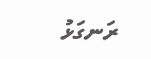ރަނގަޅު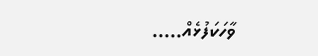ވާހަކަފުޅެއް.....